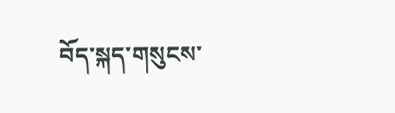བོད་སྐད་གསུངས་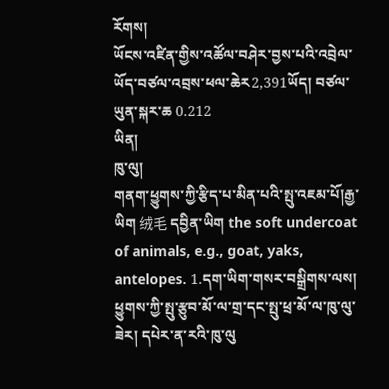རོགས།
ཡོངས་འཛིན་གྱིས་འཚོལ་བཤེར་བྱས་པའི་འབྲེལ་ཡོད་བཙལ་འབྲས་ཕལ་ཆེར2,391ཡོད། བཙལ་ཡུན་སྐར་ཆ 0.212
ཡིན།
ཁུ་ལུ།
གནག་ཕྱུགས་ཀྱི་རྩིད་པ་མིན་པའི་སྤུ་འཇམ་པོ།རྒྱ་ཡིག 绒毛 དབྱིན་ཡིག the soft undercoat of animals, e.g., goat, yaks, antelopes. 1.དག་ཡིག་གསར་བསྒྲིགས་ལས། ཕྱུགས་ཀྱི་སྤུ་རྩུབ་མོ་ལ་གྲ་དང་སྤུ་ཕྲ་མོ་ལ་ཁུ་ལུ་ཟེར། དཔེར་ན་རའི་ཁུ་ལུ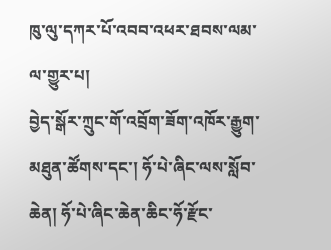ཁུ་ལུ་དཀར་པོ་འབབ་འཕར་ཐབས་ལམ་ལ་གྱུར་པ།
བྱེད་སྒོར་ཀྲུང་གོ་འབྲོག་ཟོག་འཁོར་རྒྱུག་མཐུན་ཚོགས་དང་། ཧོ་པེ་ཞིང་ལས་སློབ་ཆེན། ཧོ་པེ་ཞིང་ཆེན་ཆིང་ཧོ་རྫོང་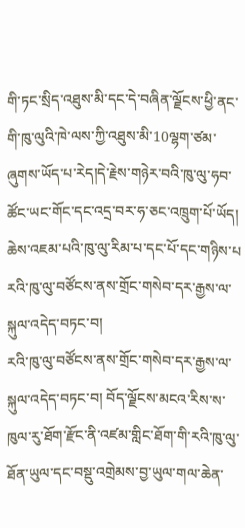གི་ཏང་སྲིད་འཐུས་མི་དང་དེ་བཞིན་ལྗོངས་ཕྱི་ནང་གི་ཁུ་ལུའི་ཁེ་ལས་ཀྱི་འཐུས་མི་10ལྷག་ཙམ་ཞུགས་ཡོད་པ་རེད།དེ་རྗེས་གཉེར་བའི་ཁུ་ལུ་ཧབ་ཚོང་ཡང་གོང་དང་འདྲ་བར་ཧ་ཅང་འཁྲུག་པོ་ཡོད། ཆེས་འཇམ་པའི་ཁུ་ལུ་རིམ་པ་དང་པོ་དང་གཉིས་པ
རའི་ཁུ་ལུ་བཙོངས་ནས་གྲོང་གསེབ་དར་རྒྱས་ལ་སྐུལ་འདེད་བཏང་བ།
རའི་ཁུ་ལུ་བཙོངས་ནས་གྲོང་གསེབ་དར་རྒྱས་ལ་སྐུལ་འདེད་བཏང་བ། བོད་ལྗོངས་མངའ་རིས་ས་ཁུལ་རུ་ཐོག་རྫོང་ནི་འཛམ་གླིང་ཐོག་གི་རའི་ཁུ་ལུ་ཐོན་ཡུལ་དང་བསྡུ་འགྲེམས་བྱ་ཡུལ་གལ་ཆེན་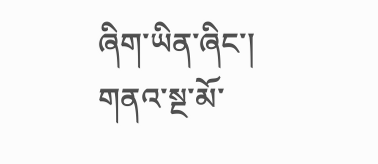ཞིག་ཡིན་ཞིང་། གནའ་སྔ་མོ་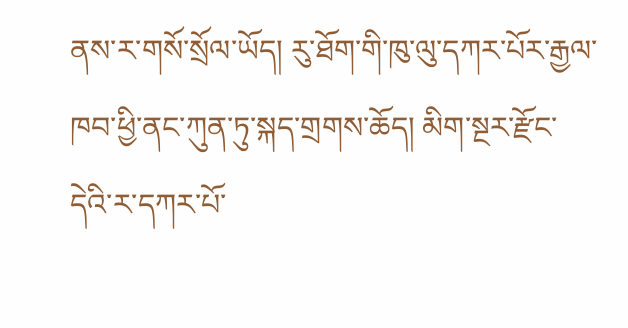ནས་ར་གསོ་སྲོལ་ཡོད། རུ་ཐོག་གི་ཁུ་ལུ་དཀར་པོར་རྒྱལ་ཁབ་ཕྱི་ནང་ཀུན་ཏུ་སྐད་གྲགས་ཆོད། མིག་སྔར་རྫོང་དེའི་ར་དཀར་པོ་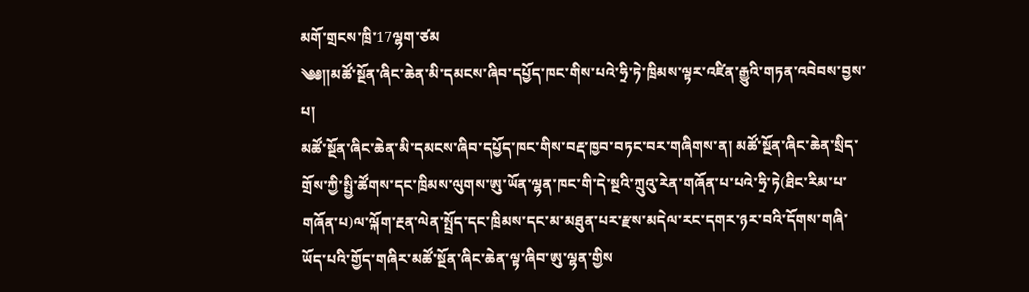མགོ་གྲངས་ཁྲི་17ལྷག་ཙམ
༄༅༎མཚོ་སྔོན་ཞིང་ཆེན་མི་དམངས་ཞིབ་དཔྱོད་ཁང་གིས་པའེ་ཧྲི་ཏེ་ཁྲིམས་ལྟར་འཛིན་རྒྱུའི་གཏན་འབེབས་བྱས་པ།
མཚོ་སྔོན་ཞིང་ཆེན་མི་དམངས་ཞིབ་དཔྱོད་ཁང་གིས་བརྡ་ཁྱབ་བཏང་བར་གཞིགས་ན། མཚོ་སྔོན་ཞིང་ཆེན་སྲིད་གྲོས་ཀྱི་སྤྱི་ཚོགས་དང་ཁྲིམས་ལུགས་ཨུ་ཡོན་ལྷན་ཁང་གི་དེ་སྔའི་ཀྲུའུ་རེན་གཞོན་པ་པའེ་ཧྲི་ཏེ(ཐིང་རིམ་པ་གཞོན་པ)ལ་ལྐོག་རྔན་ལེན་སྤྲོད་དང་ཁྲིམས་དང་མ་མཐུན་པར་རྫས་མདེལ་རང་དགར་ཉར་བའི་དོགས་གཞི་ཡོད་པའི་གྱོད་གཞིར་མཚོ་སྔོན་ཞིང་ཆེན་ལྟ་ཞིབ་ཨུ་ལྷན་གྱིས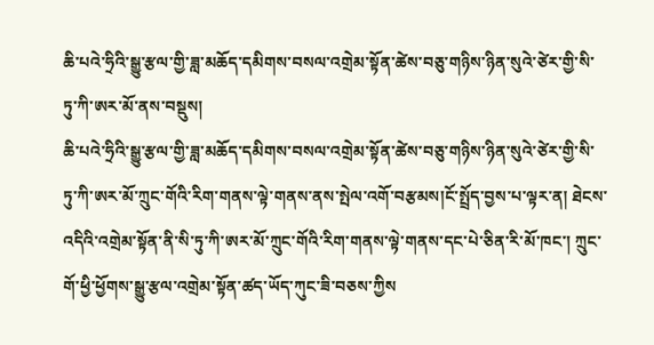ཆི་པའེ་ཧྲིའི་སྒྱུ་རྩལ་གྱི་ཟླ་མཆོད་དམིགས་བསལ་འགྲེམ་སྟོན་ཚེས་བཅུ་གཉིས་ཉིན་སུའེ་ཙེར་གྱི་སི་ཏུ་ཀི་ཨར་མོ་ནས་བསྡུས།
ཆི་པའེ་ཧྲིའི་སྒྱུ་རྩལ་གྱི་ཟླ་མཆོད་དམིགས་བསལ་འགྲེམ་སྟོན་ཚེས་བཅུ་གཉིས་ཉིན་སུའེ་ཙེར་གྱི་སི་ཏུ་ཀི་ཨར་མོ་ཀྲུང་གོའི་རིག་གནས་ལྟེ་གནས་ནས་སྤེལ་འགོ་བརྩམས།ངོ་སྤྲོད་བྱས་པ་ལྟར་ན། ཐེངས་འདིའི་འགྲེམ་སྟོན་ནི་སི་ཏུ་ཀི་ཨར་མོ་ཀྲུང་གོའི་རིག་གནས་ལྟེ་གནས་དང་པེ་ཅིན་རི་མོ་ཁང་། ཀྲུང་གོ་ཕྱི་ཕྱོགས་སྒྱུ་རྩལ་འགྲེམ་སྟོན་ཚད་ཡོད་ཀུང་ཟི་བཅས་ཀྱིས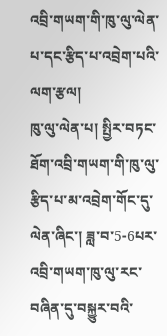འབྲི་གཡག་གི་ཁུ་ལུ་ལེན་པ་དང་རྩིད་པ་འབྲེག་པའི་ལག་རྩལ།
ཁུ་ལུ་ལེན་པ། སྤྱིར་བཏང་ཐོག་འབྲི་གཡག་གི་ཁུ་ལུ་རྩིད་པ་མ་འབྲེག་གོང་དུ་ལེན་ཞིང་། ཟླ་བ་5-6པར་འབྲི་གཡག་ཁུ་ལུ་རང་བཞིན་དུ་བསྐྱུར་བའི་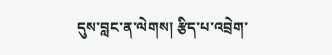དུས་བླང་ན་ལེགས། རྩིད་པ་འབྲེག་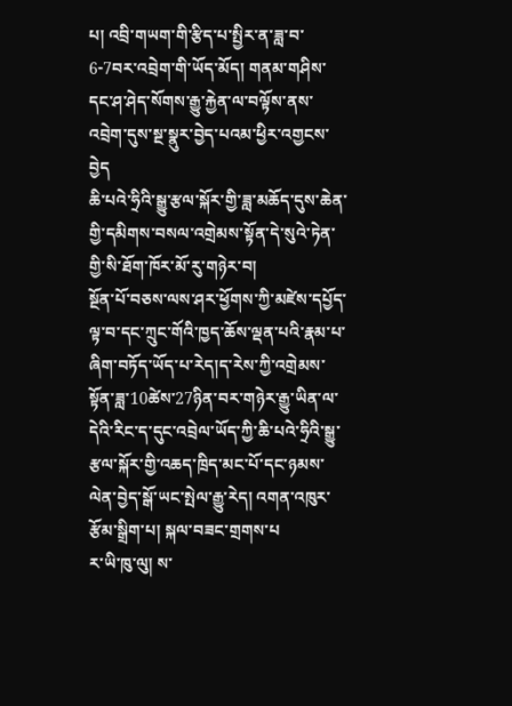པ། འབྲི་གཡག་གི་རྩིད་པ་སྤྱིར་ན་ཟླ་བ་6-7བར་འབྲེག་གི་ཡོད་མོད། གནམ་གཤིས་དང་ཤ་ཤེད་སོགས་རྒྱུ་རྐྱེན་ལ་བལྟོས་ནས་འབྲེག་དུས་སྔ་སྣུར་བྱེད་པའམ་ཕྱིར་འགྱངས་བྱེད
ཆི་པའེ་ཧྲིའི་སྒྱུ་རྩལ་སྐོར་གྱི་ཟླ་མཆོད་དུས་ཆེན་གྱི་དམིགས་བསལ་འགྲེམས་སྟོན་དེ་སུའེ་ཏེན་གྱི་སི་ཐོག་ཁོར་མོ་རུ་གཉེར་བ།
སྔོན་པོ་བཅས་ལས་ཤར་ཕྱོགས་ཀྱི་མཛེས་དཔྱོད་ལྟ་བ་དང་ཀྲུང་གོའི་ཁྱད་ཆོས་ལྡན་པའི་རྣམ་པ་ཞིག་བཏོད་ཡོད་པ་རེད།ད་རེས་ཀྱི་འགྲེམས་སྟོན་ཟླ་10ཚེས་27ཉིན་བར་གཉེར་རྒྱུ་ཡིན་ལ་དེའི་རིང་ད་དུང་འབྲེལ་ཡོད་ཀྱི་ཆི་པའེ་ཧྲིའི་སྒྱུ་རྩལ་སྐོར་གྱི་འཆད་ཁྲིད་མང་པོ་དང་ཉམས་ལེན་བྱེད་སྒོ་ཡང་སྤེལ་རྒྱུ་རེད། འགན་འཁུར་རྩོམ་སྒྲིག་པ། སྐལ་བཟང་གྲགས་པ
ར་ཡི་ཁུ་ལུ། ས་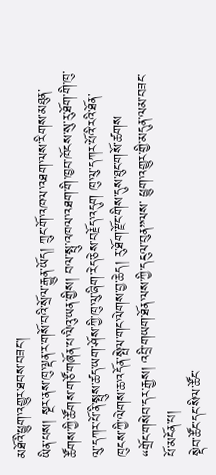མཐོའི་ཕྱུག་འགྱུར་ཐབས་བཟང་།
ཡིན་པས། སྔར་ནས་ཁུ་ལྡན་ར་གསོ་བའི་སྲོལ་རྒྱུན་ཡོད། ཀྲུང་གོ་འཁལ་འཐག་ལས་རིགས་མཐུན་ཚོགས་ཀྱི་ཚོགས་གཙོ་གཞོན་པ་ལིའུ་ཡན་གྱིས། བལ་སྤུ་འཁལ་འཐག་གི་ཁྱབ་ཁོངས་སུ་རུ་ཐོག་གི་ཁུ་ལུ་དཀར་པོ་ནི་སྤུས་ཚད་ཡག་ཤོས་ཀྱི་ཁུ་ལུ་ཞིག་རེད་ཅེས་བརྗོད་འདུག ཁུ་ལུ་དཀར་པོའི་རའི་ཐོན་ཁུངས་ཀྱི་ལེགས་ཆ་འདོན་སྤེལ་གང་ལེགས་བྱ་ཆེད། རུ་ཐོག་རྫོང་གིས་དུས་ཐུང་གསོ་ཚགས
“གྲོང་གསེབ་དར་རྒྱས། འབྲི་གཡག་ཐོན་ལས་ཀྱི་དངུལ་བུན”ལས་ ཕྱུག་འགྱུར་གྱི་མདུན་ལམ་བཟང་པོ་མངོན་པ།
སྡེབ་ཚོང་དང་སིལ་ཚོང་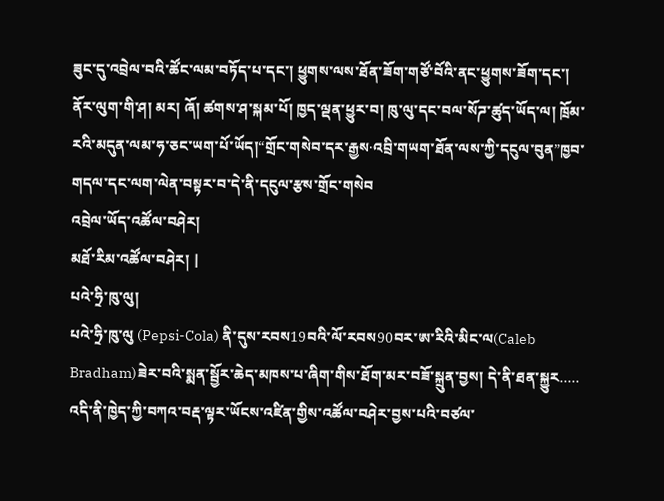ཟུང་དུ་འབྲེལ་བའི་ཚོང་ལམ་བཏོད་པ་དང་། ཕྱུགས་ལས་ཐོན་ཟོག་གཙོ་བོའི་ནང་ཕྱུགས་ཟོག་དང་། ནོར་ལུག་གི་ཤ། མར། ཞོ། ཚགས་ཤ་སྐམ་པོ། ཁྱད་ལྡན་ཕྱུར་བ། ཁུ་ལུ་དང་བལ་སོཌ་ཚུད་ཡོད་ལ། ཁྲོམ་རའི་མདུན་ལམ་ཧ་ཅང་ཡག་པོ་ཡོད།“གྲོང་གསེབ་དར་རྒྱས·འབྲི་གཡག་ཐོན་ལས་ཀྱི་དངུལ་བུན”ཁྱབ་གདལ་དང་ལག་ལེན་བསྟར་བ་དེ་ནི་དངུལ་རྩས་གྲོང་གསེབ
འབྲེལ་ཡོད་འཚོལ་བཤེར།
མཐོ་རིམ་འཚོལ་བཤེར། |
པའེ་ཧྲི་ཁུ་ལུ།
པའེ་ཧྲི་ཁུ་ལུ (Pepsi-Cola) ནི་དུས་རབས19བའི་ལོ་རབས90བར་ཨ་རིའི་མིང་ལ(Caleb Bradham)ཟེར་བའི་སྨན་སྦྱོར་ཆེད་མཁས་པ་ཞིག་གིས་ཐོག་མར་བཟོ་སྐྲུན་བྱས། དེ་ནི་ཐན་སྐྱུར.....
འདི་ནི་ཁྱེད་ཀྱི་བཀའ་བརྡ་ལྟར་ཡོངས་འཛིན་གྱིས་འཚོལ་བཤེར་བྱས་པའི་བཙལ་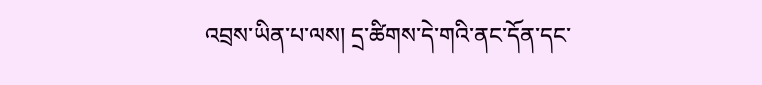འབྲས་ཡིན་པ་ལས། དྲ་ཚིགས་དེ་གའི་ནང་དོན་དང་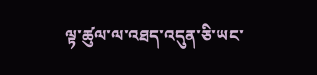ལྟ་ཚུལ་ལ་འཐད་འདུན་ཅི་ཡང་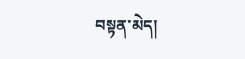བསྟན་མེད།